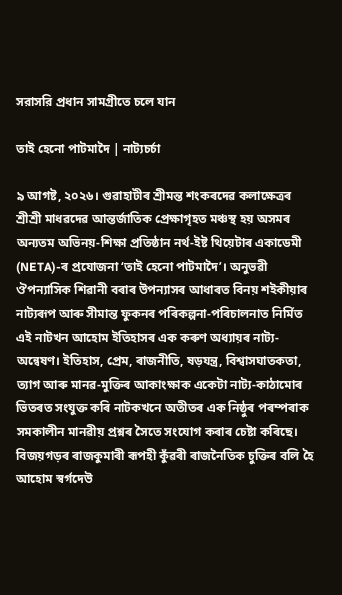সরাসরি প্রধান সামগ্রীতে চলে যান

তাই হেনো পাটমাদৈ | নাট্যচৰ্চা

৯ আগষ্ট, ২০২৬। গুৱাহাটীৰ শ্ৰীমন্ত শংকৰদেৱ কলাক্ষেত্ৰৰ শ্ৰীশ্ৰী মাধৱদেৱ আন্তৰ্জাতিক প্ৰেক্ষাগৃহত মঞ্চস্থ হয় অসমৰ অন্যতম অভিনয়-শিক্ষা প্ৰতিষ্ঠান নৰ্থ-ইষ্ট থিয়েটাৰ একাডেমী (NETA)-ৰ প্ৰযোজনা ‘তাই হেনো পাটমাদৈ’। অনুভৱী ঔপন্যাসিক শিৱানী বৰাৰ উপন্যাসৰ আধাৰত বিনয় শইকীয়াৰ নাট্যৰূপ আৰু সীমান্ত ফুকনৰ পৰিকল্পনা-পৰিচালনাত নিৰ্মিত এই নাটখন আহোম ইতিহাসৰ এক কৰুণ অধ্যায়ৰ নাট্য-অন্বেষণ। ইতিহাস, প্ৰেম, ৰাজনীতি, ষড়যন্ত্ৰ, বিশ্বাসঘাতকতা, ত্যাগ আৰু মানৱ-মুক্তিৰ আকাংক্ষাক একেটা নাট্য-কাঠামোৰ ভিতৰত সংযুক্ত কৰি নাটকখনে অতীতৰ এক নিষ্ঠুৰ পৰম্পৰাক সমকালীন মানৱীয় প্ৰশ্নৰ সৈতে সংযোগ কৰাৰ চেষ্টা কৰিছে।
বিজয়গড়ৰ ৰাজকুমাৰী ৰূপহী কুঁৱৰী ৰাজনৈতিক চুক্তিৰ বলি হৈ আহোম স্বৰ্গদেউ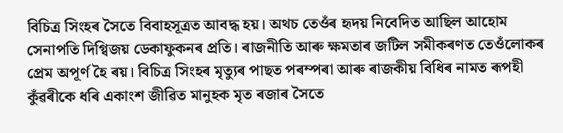বিচিত্ৰ সিংহৰ সৈতে বিবাহসূত্ৰত আবদ্ধ হয়। অথচ তেওঁৰ হৃদয় নিবেদিত আছিল আহোম সেনাপতি দিগ্বিজয় ডেকাফুকনৰ প্ৰতি। ৰাজনীতি আৰু ক্ষমতাৰ জটিল সমীকৰণত তেওঁলোকৰ প্ৰেম অপূৰ্ণ হৈ ৰয়। বিচিত্ৰ সিংহৰ মৃত্যুৰ পাছত পৰম্পৰা আৰু ৰাজকীয় বিধিৰ নামত ৰূপহী কুঁৱৰীকে ধৰি একাংশ জীৱিত মানুহক মৃত ৰজাৰ সৈতে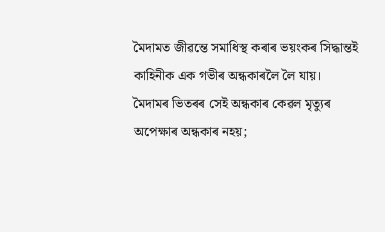মৈদামত জীৱন্তে সমাধিস্থ কৰাৰ ভয়ংকৰ সিদ্ধান্তই কাহিনীক এক গভীৰ অন্ধকাৰলৈ লৈ যায়।
মৈদামৰ ভিতৰৰ সেই অন্ধকাৰ কেৱল মৃত্যুৰ অপেক্ষাৰ অন্ধকাৰ নহয়;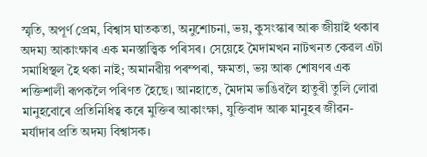স্মৃতি, অপূৰ্ণ প্ৰেম, বিশ্বাস ঘাতকতা, অনুশোচনা, ভয়, কুসংস্কাৰ আৰু জীয়াই থকাৰ অদম্য আকাংক্ষাৰ এক মনস্তাত্ত্বিক পৰিসৰ। সেয়েহে মৈদামখন নাটখনত কেৱল এটা সমাধিস্থল হৈ থকা নাই; অমানৱীয় পৰম্পৰা, ক্ষমতা, ভয় আৰু শোষণৰ এক শক্তিশালী ৰূপকলৈ পৰিণত হৈছে। আনহাতে, মৈদাম ভাঙিবলৈ হাতুৰী তুলি লোৱা মানুহবোৰে প্ৰতিনিধিত্ব কৰে মুক্তিৰ আকাংক্ষা, যুক্তিবাদ আৰু মানুহৰ জীৱন-মৰ্যাদাৰ প্ৰতি অদম্য বিশ্বাসক।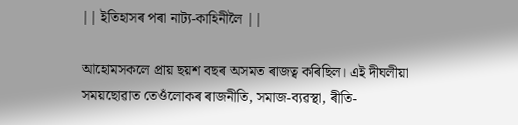|| ইতিহাসৰ পৰা নাট্য-কাহিনীলৈ ||

আহোমসকলে প্ৰায় ছয়শ বছৰ অসমত ৰাজত্ব কৰিছিল। এই দীঘলীয়া সময়ছোৱাত তেওঁলোকৰ ৰাজনীতি, সমাজ-ব্যৱস্থা, ৰীতি-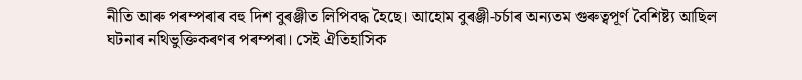নীতি আৰু পৰম্পৰাৰ বহু দিশ বুৰঞ্জীত লিপিবদ্ধ হৈছে। আহোম বুৰঞ্জী-চৰ্চাৰ অন্যতম গুৰুত্বপূৰ্ণ বৈশিষ্ট্য আছিল ঘটনাৰ নথিভুক্তিকৰণৰ পৰম্পৰা। সেই ঐতিহাসিক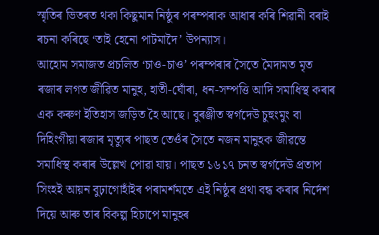স্মৃতিৰ ভিতৰত থকা কিছুমান নিষ্ঠুৰ পৰম্পৰাক আধাৰ কৰি শিৱানী বৰাই ৰচনা কৰিছে ‘তাই হেনো পাটমাদৈ’ উপন্যাস।
আহোম সমাজত প্ৰচলিত ‘চাও-চাও’ পৰম্পৰাৰ সৈতে মৈদামত মৃত ৰজাৰ লগত জীৱিত মানুহ, হাতী-ঘোঁৰা, ধন-সম্পত্তি আদি সমাধিস্থ কৰাৰ এক কৰুণ ইতিহাস জড়িত হৈ আছে। বুৰঞ্জীত স্বৰ্গদেউ চুহুংমুং বা দিহিংগীয়া ৰজাৰ মৃত্যুৰ পাছত তেওঁৰ সৈতে নজন মানুহক জীৱন্তে সমাধিস্থ কৰাৰ উল্লেখ পোৱা যায়। পাছত ১৬১৭ চনত স্বৰ্গদেউ প্ৰতাপ সিংহই আয়ন বুঢ়াগোহাঁইৰ পৰামৰ্শমতে এই নিষ্ঠুৰ প্ৰথা বন্ধ কৰাৰ নিৰ্দেশ দিয়ে আৰু তাৰ বিকল্প হিচাপে মানুহৰ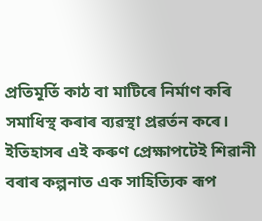প্ৰতিমূৰ্তি কাঠ বা মাটিৰে নিৰ্মাণ কৰি সমাধিস্থ কৰাৰ ব্যৱস্থা প্ৰৱৰ্তন কৰে।
ইতিহাসৰ এই কৰুণ প্ৰেক্ষাপটেই শিৱানী বৰাৰ কল্পনাত এক সাহিত্যিক ৰূপ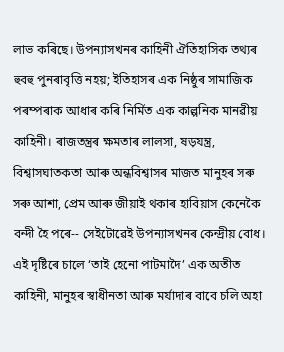লাভ কৰিছে। উপন্যাসখনৰ কাহিনী ঐতিহাসিক তথ্যৰ হুবহু পুনৰাবৃত্তি নহয়; ইতিহাসৰ এক নিষ্ঠুৰ সামাজিক পৰম্পৰাক আধাৰ কৰি নিৰ্মিত এক কাল্পনিক মানৱীয় কাহিনী। ৰাজতন্ত্ৰৰ ক্ষমতাৰ লালসা, ষড়যন্ত্ৰ, বিশ্বাসঘাতকতা আৰু অন্ধবিশ্বাসৰ মাজত মানুহৰ সৰু সৰু আশা, প্ৰেম আৰু জীয়াই থকাৰ হাবিয়াস কেনেকৈ বন্দী হৈ পৰে-- সেইটোৱেই উপন্যাসখনৰ কেন্দ্ৰীয় বোধ।
এই দৃষ্টিৰে চালে ‘তাই হেনো পাটমাদৈ’ এক অতীত কাহিনী, মানুহৰ স্বাধীনতা আৰু মৰ্যাদাৰ বাবে চলি অহা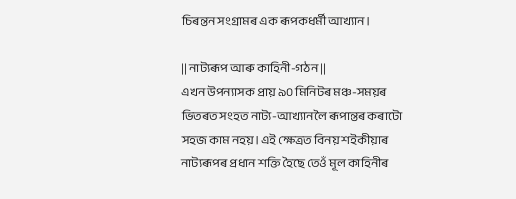চিৰন্তন সংগ্ৰামৰ এক ৰূপকধৰ্মী আখ্যান।

|| নাট্যৰূপ আৰু কাহিনী-গঠন ||
এখন উপন্যাসক প্ৰায় ৯০ মিনিটৰ মঞ্চ-সময়ৰ ভিতৰত সংহত নাট্য-আখ্যানলৈ ৰূপান্তৰ কৰাটো সহজ কাম নহয়। এই ক্ষেত্ৰত বিনয় শইকীয়াৰ নাট্যৰূপৰ প্ৰধান শক্তি হৈছে তেওঁ মূল কাহিনীৰ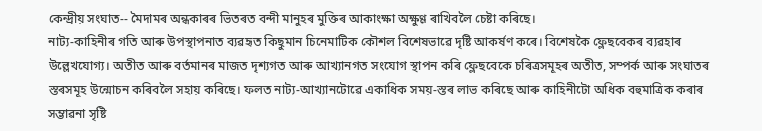কেন্দ্ৰীয় সংঘাত-- মৈদামৰ অন্ধকাৰৰ ভিতৰত বন্দী মানুহৰ মুক্তিৰ আকাংক্ষা অক্ষুণ্ণ ৰাখিবলৈ চেষ্টা কৰিছে।
নাট্য-কাহিনীৰ গতি আৰু উপস্থাপনাত ব্যৱহৃত কিছুমান চিনেমাটিক কৌশল বিশেষভাৱে দৃষ্টি আকৰ্ষণ কৰে। বিশেষকৈ ফ্লেছবেকৰ ব্যৱহাৰ উল্লেখযোগ্য। অতীত আৰু বৰ্তমানৰ মাজত দৃশ্যগত আৰু আখ্যানগত সংযোগ স্থাপন কৰি ফ্লেছবেকে চৰিত্ৰসমূহৰ অতীত, সম্পৰ্ক আৰু সংঘাতৰ স্তৰসমূহ উন্মোচন কৰিবলৈ সহায় কৰিছে। ফলত নাট্য-আখ্যানটোৱে একাধিক সময়-স্তৰ লাভ কৰিছে আৰু কাহিনীটো অধিক বহুমাত্ৰিক কৰাৰ সম্ভাৱনা সৃষ্টি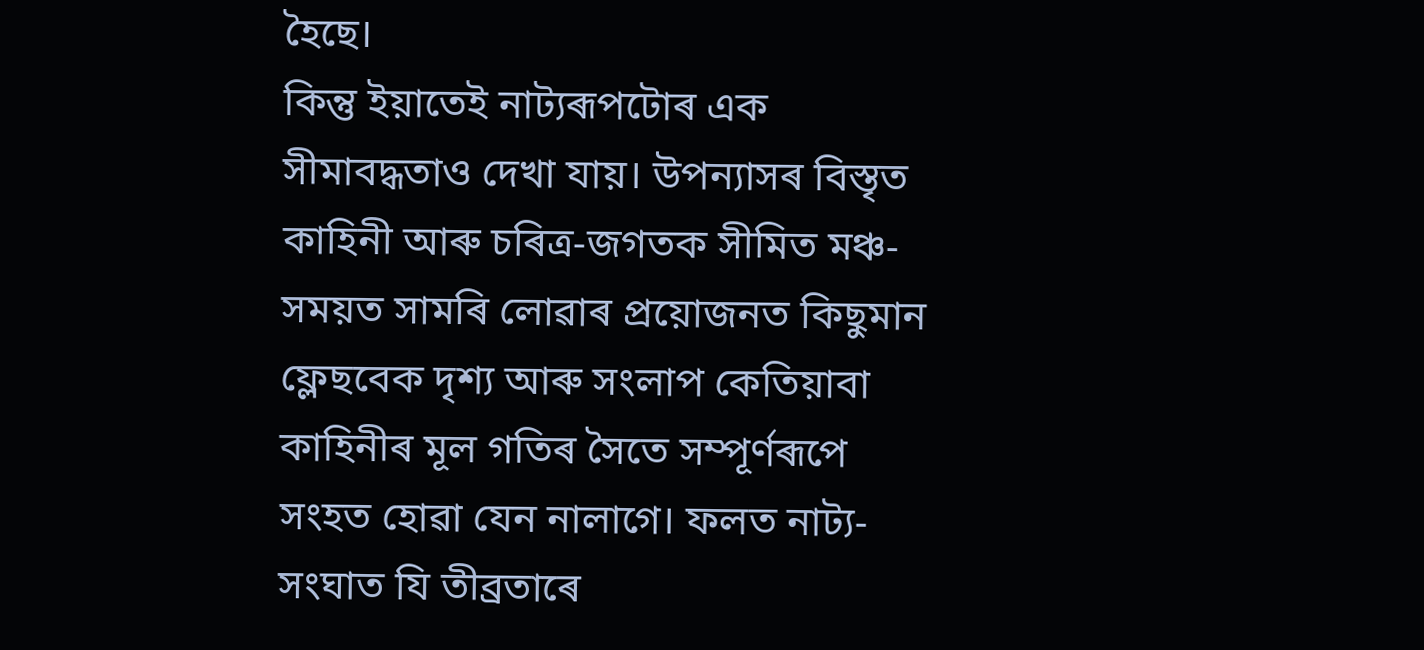হৈছে।
কিন্তু ইয়াতেই নাট্যৰূপটোৰ এক সীমাবদ্ধতাও দেখা যায়। উপন্যাসৰ বিস্তৃত কাহিনী আৰু চৰিত্ৰ-জগতক সীমিত মঞ্চ-সময়ত সামৰি লোৱাৰ প্ৰয়োজনত কিছুমান ফ্লেছবেক দৃশ্য আৰু সংলাপ কেতিয়াবা কাহিনীৰ মূল গতিৰ সৈতে সম্পূৰ্ণৰূপে সংহত হোৱা যেন নালাগে। ফলত নাট্য-সংঘাত যি তীব্ৰতাৰে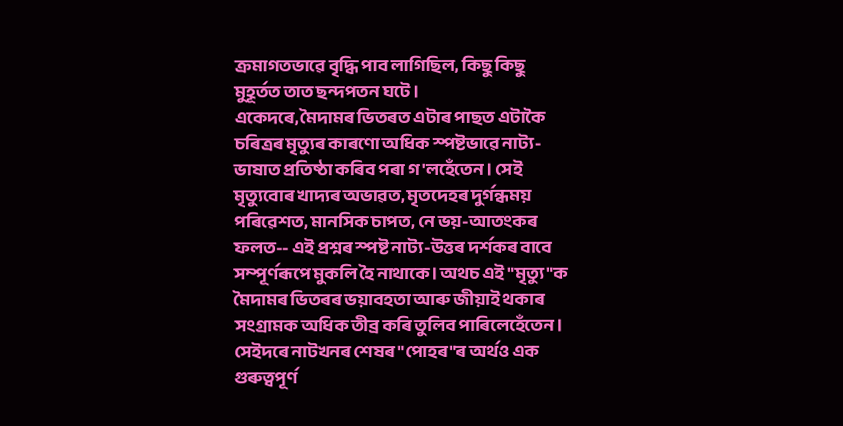ক্ৰমাগতভাৱে বৃদ্ধি পাব লাগিছিল, কিছু কিছু মুহূৰ্তত তাত ছন্দপতন ঘটে।
একেদৰে, মৈদামৰ ভিতৰত এটাৰ পাছত এটাকৈ চৰিত্ৰৰ মৃত্যুৰ কাৰণো অধিক স্পষ্টভাৱে নাট্য-ভাষাত প্ৰতিষ্ঠা কৰিব পৰা গ'লহেঁতেন। সেই মৃত্যুবোৰ খাদ্যৰ অভাৱত, মৃতদেহৰ দুৰ্গন্ধময় পৰিৱেশত, মানসিক চাপত, নে ভয়-আতংকৰ ফলত-- এই প্ৰশ্নৰ স্পষ্ট নাট্য-উত্তৰ দৰ্শকৰ বাবে সম্পূৰ্ণৰূপে মুকলি হৈ নাথাকে। অথচ এই "মৃত্যু"ক মৈদামৰ ভিতৰৰ ভয়াবহতা আৰু জীয়াই থকাৰ সংগ্ৰামক অধিক তীব্ৰ কৰি তুলিব পাৰিলেহেঁতেন।
সেইদৰে নাটখনৰ শেষৰ "পোহৰ"ৰ অৰ্থও এক গুৰুত্বপূৰ্ণ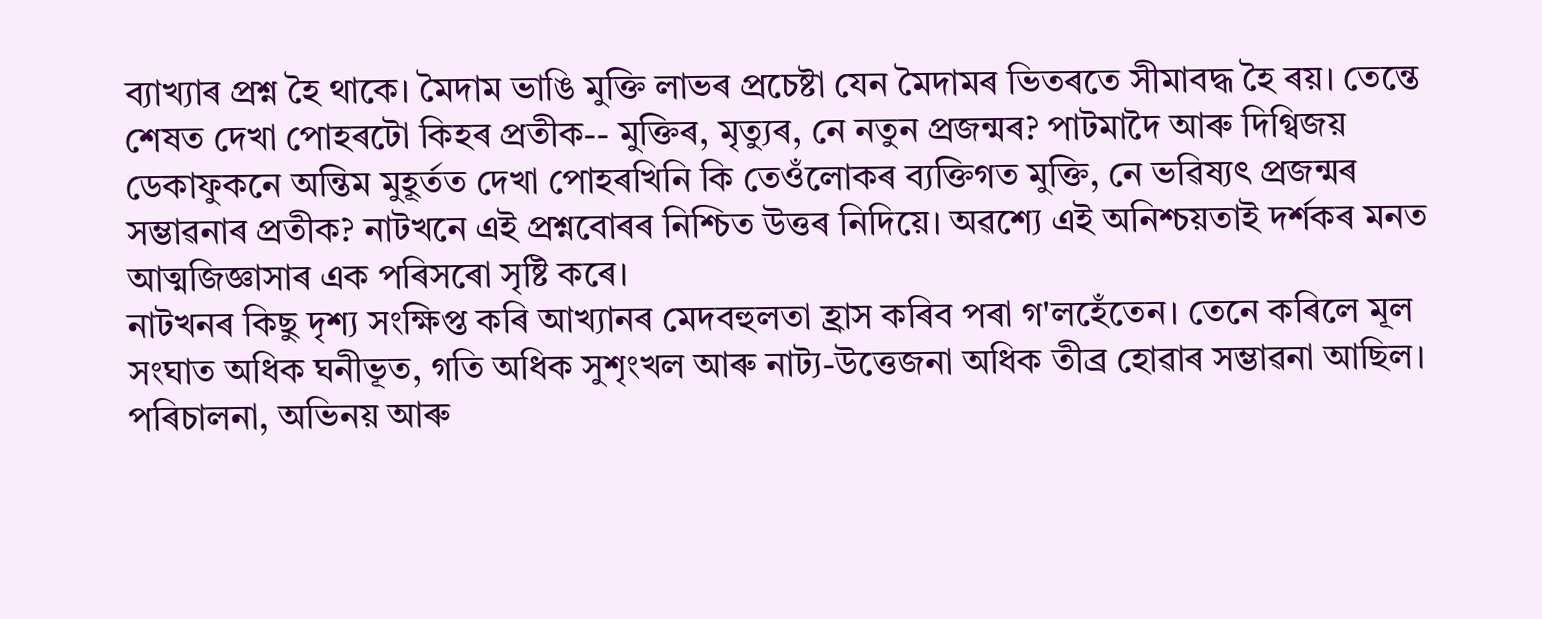ব্যাখ্যাৰ প্ৰশ্ন হৈ থাকে। মৈদাম ভাঙি মুক্তি লাভৰ প্ৰচেষ্টা যেন মৈদামৰ ভিতৰতে সীমাবদ্ধ হৈ ৰয়। তেন্তে শেষত দেখা পোহৰটো কিহৰ প্ৰতীক-- মুক্তিৰ, মৃত্যুৰ, নে নতুন প্ৰজন্মৰ? পাটমাদৈ আৰু দিগ্বিজয় ডেকাফুকনে অন্তিম মুহূৰ্তত দেখা পোহৰখিনি কি তেওঁলোকৰ ব্যক্তিগত মুক্তি, নে ভৱিষ্যৎ প্ৰজন্মৰ সম্ভাৱনাৰ প্ৰতীক? নাটখনে এই প্ৰশ্নবোৰৰ নিশ্চিত উত্তৰ নিদিয়ে। অৱশ্যে এই অনিশ্চয়তাই দৰ্শকৰ মনত আত্মজিজ্ঞাসাৰ এক পৰিসৰো সৃষ্টি কৰে।
নাটখনৰ কিছু দৃশ্য সংক্ষিপ্ত কৰি আখ্যানৰ মেদবহুলতা হ্ৰাস কৰিব পৰা গ'লহেঁতেন। তেনে কৰিলে মূল সংঘাত অধিক ঘনীভূত, গতি অধিক সুশৃংখল আৰু নাট্য-উত্তেজনা অধিক তীব্ৰ হোৱাৰ সম্ভাৱনা আছিল।
পৰিচালনা, অভিনয় আৰু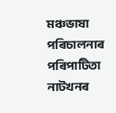মঞ্চভাষা
পৰিচালনাৰ পৰিপাটিতা নাটখনৰ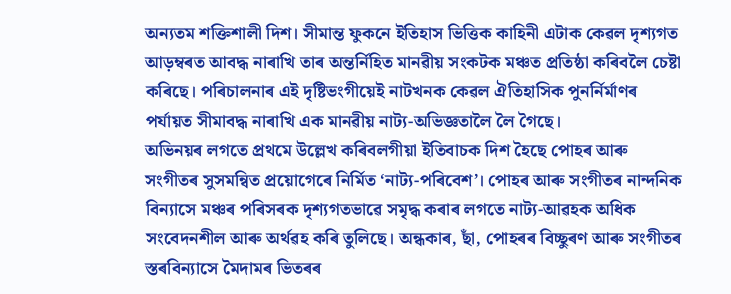অন্যতম শক্তিশালী দিশ। সীমান্ত ফুকনে ইতিহাস ভিত্তিক কাহিনী এটাক কেৱল দৃশ্যগত আড়ম্বৰত আবদ্ধ নাৰাখি তাৰ অন্তৰ্নিহিত মানৱীয় সংকটক মঞ্চত প্ৰতিষ্ঠা কৰিবলৈ চেষ্টা কৰিছে। পৰিচালনাৰ এই দৃষ্টিভংগীয়েই নাটখনক কেৱল ঐতিহাসিক পুনৰ্নিৰ্মাণৰ পৰ্যায়ত সীমাবদ্ধ নাৰাখি এক মানৱীয় নাট্য-অভিজ্ঞতালৈ লৈ গৈছে।
অভিনয়ৰ লগতে প্ৰথমে উল্লেখ কৰিবলগীয়া ইতিবাচক দিশ হৈছে পোহৰ আৰু সংগীতৰ সুসমন্বিত প্ৰয়োগেৰে নিৰ্মিত ‘নাট্য-পৰিবেশ’। পোহৰ আৰু সংগীতৰ নান্দনিক বিন্যাসে মঞ্চৰ পৰিসৰক দৃশ্যগতভাৱে সমৃদ্ধ কৰাৰ লগতে নাট্য-আৱহক অধিক সংবেদনশীল আৰু অৰ্থৱহ কৰি তুলিছে। অন্ধকাৰ, ছাঁ, পোহৰৰ বিচ্ছুৰণ আৰু সংগীতৰ স্তৰবিন্যাসে মৈদামৰ ভিতৰৰ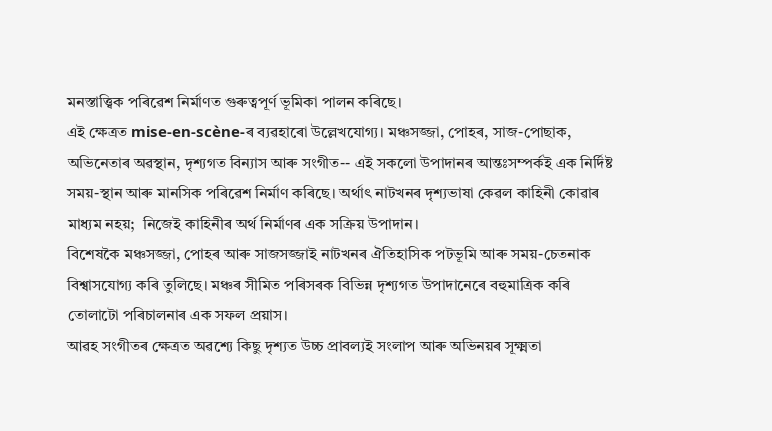মনস্তাত্ত্বিক পৰিৱেশ নিৰ্মাণত গুৰুত্বপূৰ্ণ ভূমিকা পালন কৰিছে।
এই ক্ষেত্ৰত mise-en-scène-ৰ ব্যৱহাৰো উল্লেখযোগ্য। মঞ্চসজ্জা, পোহৰ, সাজ-পোছাক, অভিনেতাৰ অৱস্থান, দৃশ্যগত বিন্যাস আৰু সংগীত-- এই সকলো উপাদানৰ আন্তঃসম্পৰ্কই এক নিৰ্দিষ্ট সময়-স্থান আৰু মানসিক পৰিৱেশ নিৰ্মাণ কৰিছে। অৰ্থাৎ নাটখনৰ দৃশ্যভাষা কেৱল কাহিনী কোৱাৰ মাধ্যম নহয়;  নিজেই কাহিনীৰ অৰ্থ নিৰ্মাণৰ এক সক্ৰিয় উপাদান।
বিশেষকৈ মঞ্চসজ্জা, পোহৰ আৰু সাজসজ্জাই নাটখনৰ ঐতিহাসিক পটভূমি আৰু সময়-চেতনাক বিশ্বাসযোগ্য কৰি তুলিছে। মঞ্চৰ সীমিত পৰিসৰক বিভিন্ন দৃশ্যগত উপাদানেৰে বহুমাত্ৰিক কৰি তোলাটো পৰিচালনাৰ এক সফল প্ৰয়াস।
আৱহ সংগীতৰ ক্ষেত্ৰত অৱশ্যে কিছু দৃশ্যত উচ্চ প্ৰাবল্যই সংলাপ আৰু অভিনয়ৰ সূক্ষ্মতা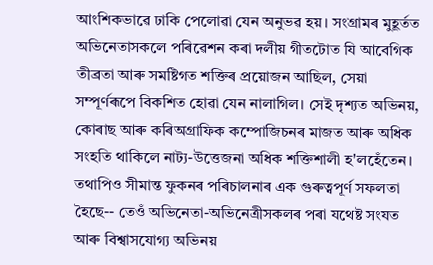আংশিকভাৱে ঢাকি পেলোৱা যেন অনুভৱ হয়। সংগ্ৰামৰ মুহূৰ্তত অভিনেতাসকলে পৰিৱেশন কৰা দলীয় গীতটোত যি আবেগিক তীব্ৰতা আৰু সমষ্টিগত শক্তিৰ প্ৰয়োজন আছিল, সেয়া সম্পূৰ্ণৰূপে বিকশিত হোৱা যেন নালাগিল। সেই দৃশ্যত অভিনয়, কোৰাছ আৰু কৰিঅগ্ৰাফিক কম্পোজিচনৰ মাজত আৰু অধিক সংহতি থাকিলে নাট্য-উত্তেজনা অধিক শক্তিশালী হ'লহেঁতেন।
তথাপিও সীমান্ত ফুকনৰ পৰিচালনাৰ এক গুৰুত্বপূৰ্ণ সফলতা হৈছে-- তেওঁ অভিনেতা-অভিনেত্ৰীসকলৰ পৰা যথেষ্ট সংযত আৰু বিশ্বাসযোগ্য অভিনয়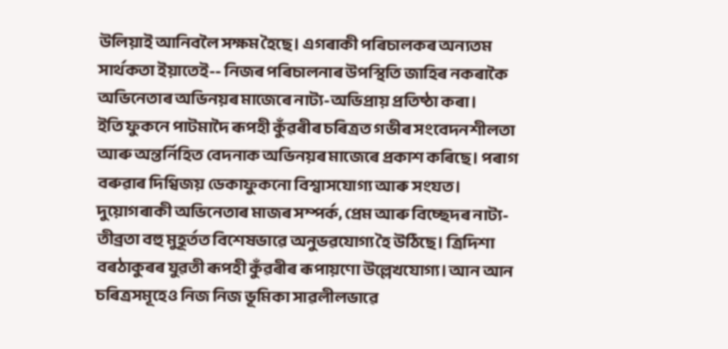উলিয়াই আনিবলৈ সক্ষম হৈছে। এগৰাকী পৰিচালকৰ অন্যতম সাৰ্থকতা ইয়াতেই-- নিজৰ পৰিচালনাৰ উপস্থিতি জাহিৰ নকৰাকৈ অভিনেতাৰ অভিনয়ৰ মাজেৰে নাট্য-অভিপ্ৰায় প্ৰতিষ্ঠা কৰা।
ইতি ফুকনে পাটমাদৈ ৰূপহী কুঁৱৰীৰ চৰিত্ৰত গভীৰ সংবেদনশীলতা আৰু অন্তৰ্নিহিত বেদনাক অভিনয়ৰ মাজেৰে প্ৰকাশ কৰিছে। পৰাগ বৰুৱাৰ দিগ্বিজয় ডেকাফুকনো বিশ্বাসযোগ্য আৰু সংযত। দুয়োগৰাকী অভিনেতাৰ মাজৰ সম্পৰ্ক, প্ৰেম আৰু বিচ্ছেদৰ নাট্য-তীব্ৰতা বহু মুহূৰ্তত বিশেষভাৱে অনুভৱযোগ্য হৈ উঠিছে। ত্ৰিদিশা বৰঠাকুৰৰ যুৱতী ৰূপহী কুঁৱৰীৰ ৰূপায়ণো উল্লেখযোগ্য। আন আন চৰিত্ৰসমূহেও নিজ নিজ ভূমিকা সাৱলীলভাৱে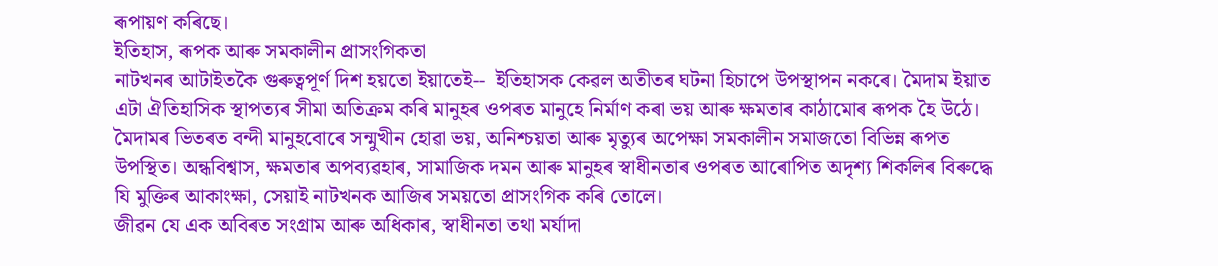ৰূপায়ণ কৰিছে।
ইতিহাস, ৰূপক আৰু সমকালীন প্ৰাসংগিকতা
নাটখনৰ আটাইতকৈ গুৰুত্বপূৰ্ণ দিশ হয়তো ইয়াতেই--  ইতিহাসক কেৱল অতীতৰ ঘটনা হিচাপে উপস্থাপন নকৰে। মৈদাম ইয়াত এটা ঐতিহাসিক স্থাপত্যৰ সীমা অতিক্ৰম কৰি মানুহৰ ওপৰত মানুহে নিৰ্মাণ কৰা ভয় আৰু ক্ষমতাৰ কাঠামোৰ ৰূপক হৈ উঠে।
মৈদামৰ ভিতৰত বন্দী মানুহবোৰে সন্মুখীন হোৱা ভয়, অনিশ্চয়তা আৰু মৃত্যুৰ অপেক্ষা সমকালীন সমাজতো বিভিন্ন ৰূপত উপস্থিত। অন্ধবিশ্বাস, ক্ষমতাৰ অপব্যৱহাৰ, সামাজিক দমন আৰু মানুহৰ স্বাধীনতাৰ ওপৰত আৰোপিত অদৃশ্য শিকলিৰ বিৰুদ্ধে যি মুক্তিৰ আকাংক্ষা, সেয়াই নাটখনক আজিৰ সময়তো প্ৰাসংগিক কৰি তোলে।
জীৱন যে এক অবিৰত সংগ্ৰাম আৰু অধিকাৰ, স্বাধীনতা তথা মৰ্যাদা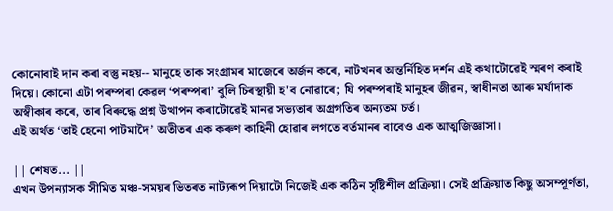কোনোবাই দান কৰা বস্তু নহয়-- মানুহে তাক সংগ্ৰামৰ মাজেৰে অৰ্জন কৰে, নাটখনৰ অন্তৰ্নিহিত দৰ্শন এই কথাটোৱেই স্মৰণ কৰাই দিয়ে। কোনো এটা পৰম্পৰা কেৱল ‘পৰম্পৰা’ বুলি চিৰস্থায়ী হ'ব নোৱাৰে; যি পৰম্পৰাই মানুহৰ জীৱন, স্বাধীনতা আৰু মৰ্যাদাক অস্বীকাৰ কৰে, তাৰ বিৰুদ্ধে প্ৰশ্ন উত্থাপন কৰাটোৱেই মানৱ সভ্যতাৰ অগ্ৰগতিৰ অন্যতম চৰ্ত।
এই অৰ্থত ‘তাই হেনো পাটমাদৈ’ অতীতৰ এক কৰুণ কাহিনী হোৱাৰ লগতে বৰ্তমানৰ বাবেও এক আত্মজিজ্ঞাসা।

|| শেষত... ||
এখন উপন্যাসক সীমিত মঞ্চ-সময়ৰ ভিতৰত নাট্যৰূপ দিয়াটো নিজেই এক কঠিন সৃষ্টিশীল প্ৰক্ৰিয়া। সেই প্ৰক্ৰিয়াত কিছু অসম্পূৰ্ণতা,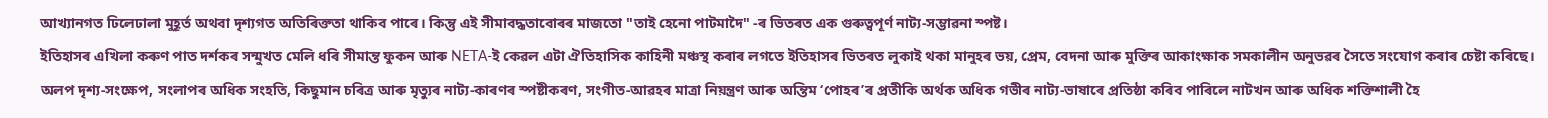আখ্যানগত ঢিলেঢালা মুহূৰ্ত অথবা দৃশ্যগত অতিৰিক্ততা থাকিব পাৰে। কিন্তু এই সীমাবদ্ধতাবোৰৰ মাজতো "তাই হেনো পাটমাদৈ" -ৰ ভিতৰত এক গুৰুত্বপূৰ্ণ নাট্য-সম্ভাৱনা স্পষ্ট।
ইতিহাসৰ এখিলা কৰুণ পাত দৰ্শকৰ সন্মুখত মেলি ধৰি সীমান্ত ফুকন আৰু NETA-ই কেৱল এটা ঐতিহাসিক কাহিনী মঞ্চস্থ কৰাৰ লগতে ইতিহাসৰ ভিতৰত লুকাই থকা মানুহৰ ভয়, প্ৰেম, বেদনা আৰু মুক্তিৰ আকাংক্ষাক সমকালীন অনুভৱৰ সৈতে সংযোগ কৰাৰ চেষ্টা কৰিছে।
অলপ দৃশ্য-সংক্ষেপ, সংলাপৰ অধিক সংহতি, কিছুমান চৰিত্ৰ আৰু মৃত্যুৰ নাট্য-কাৰণৰ স্পষ্টীকৰণ, সংগীত-আৱহৰ মাত্ৰা নিয়ন্ত্ৰণ আৰু অন্তিম ‘পোহৰ’ৰ প্ৰতীকি অৰ্থক অধিক গভীৰ নাট্য-ভাষাৰে প্ৰতিষ্ঠা কৰিব পাৰিলে নাটখন আৰু অধিক শক্তিশালী হৈ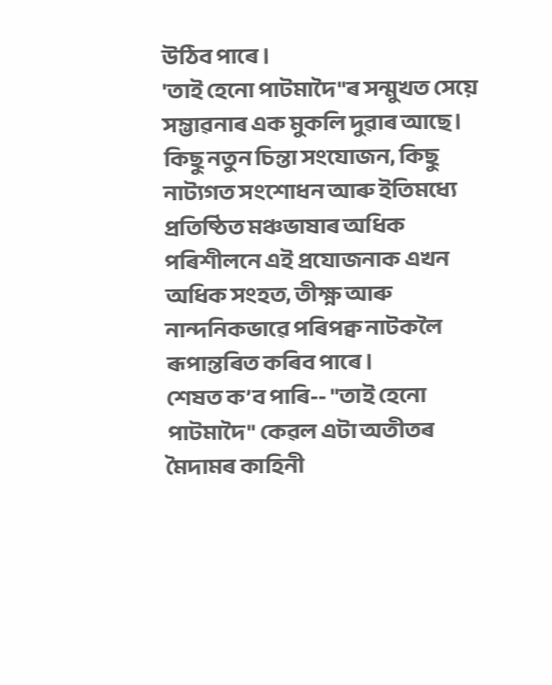উঠিব পাৰে।
'তাই হেনো পাটমাদৈ"ৰ সন্মুখত সেয়ে সম্ভাৱনাৰ এক মুকলি দুৱাৰ আছে। কিছু নতুন চিন্তা সংযোজন, কিছু নাট্যগত সংশোধন আৰু ইতিমধ্যে প্ৰতিষ্ঠিত মঞ্চভাষাৰ অধিক পৰিশীলনে এই প্ৰযোজনাক এখন অধিক সংহত, তীক্ষ্ণ আৰু নান্দনিকভাৱে পৰিপক্ব নাটকলৈ ৰূপান্তৰিত কৰিব পাৰে।
শেষত ক’ব পাৰি-- "তাই হেনো পাটমাদৈ" কেৱল এটা অতীতৰ মৈদামৰ কাহিনী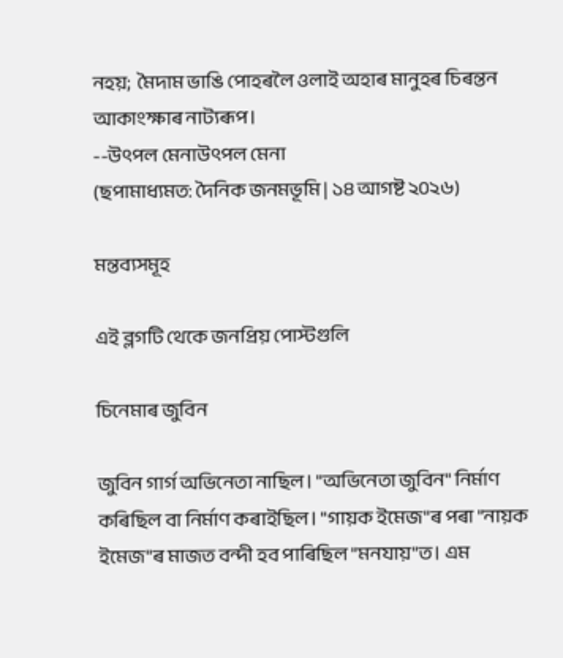নহয়;  মৈদাম ভাঙি পোহৰলৈ ওলাই অহাৰ মানুহৰ চিৰন্তন আকাংক্ষাৰ নাট্যৰূপ।
--উৎপল মেনাউৎপল মেনা
(ছপামাধ্যমত: দৈনিক জনমভূমি | ১৪ আগষ্ট ২০২৬)

মন্তব্যসমূহ

এই ব্লগটি থেকে জনপ্রিয় পোস্টগুলি

চিনেমাৰ জুবিন

জুবিন গাৰ্গ অভিনেতা নাছিল। "অভিনেতা জুবিন" নিৰ্মাণ কৰিছিল বা নিৰ্মাণ কৰাইছিল। "গায়ক ইমেজ"ৰ পৰা "নায়ক ইমেজ"ৰ মাজত বন্দী হব পাৰিছিল "মনযায়"ত। এম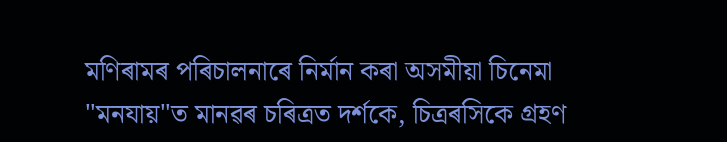মণিৰামৰ পৰিচালনাৰে নিৰ্মান কৰা অসমীয়া চিনেমা "মনযায়"ত মানৱৰ চৰিত্ৰত দৰ্শকে, চিত্ৰৰসিকে গ্ৰহণ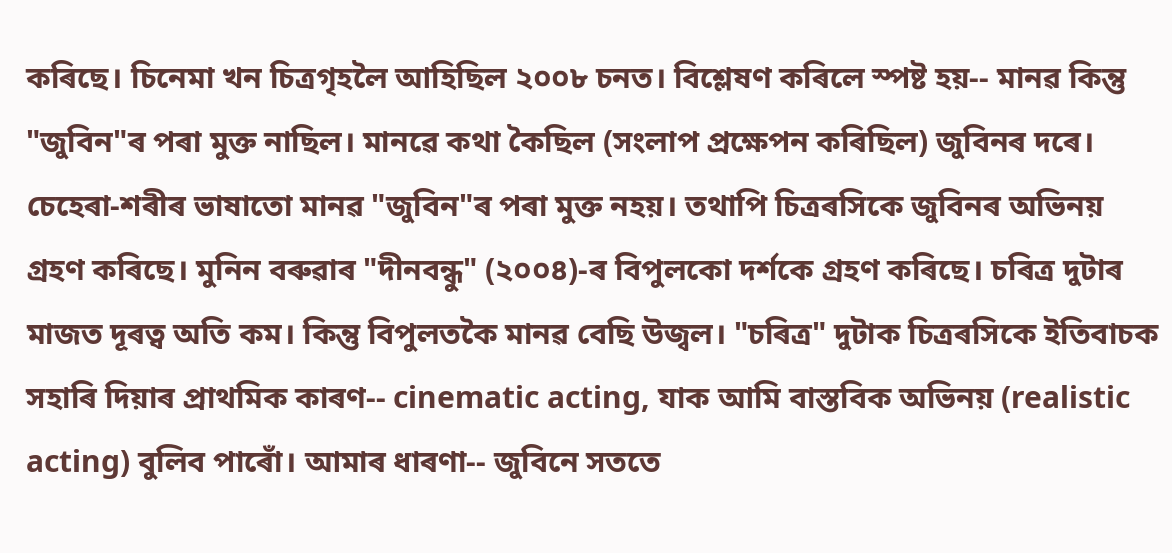কৰিছে। চিনেমা খন চিত্ৰগৃহলৈ আহিছিল ২০০৮ চনত। বিশ্লেষণ কৰিলে স্পষ্ট হয়-- মানৱ কিন্তু "জুবিন"ৰ পৰা মুক্ত নাছিল। মানৱে কথা কৈছিল (সংলাপ প্ৰক্ষেপন কৰিছিল) জুবিনৰ দৰে। চেহেৰা-শৰীৰ ভাষাতো মানৱ "জুবিন"ৰ পৰা মুক্ত নহয়। তথাপি চিত্ৰৰসিকে জুবিনৰ অভিনয় গ্ৰহণ কৰিছে। মুনিন বৰুৱাৰ "দীনবন্ধু" (২০০৪)-ৰ বিপুলকো দৰ্শকে গ্ৰহণ কৰিছে। চৰিত্ৰ দুটাৰ মাজত দূৰত্ব অতি কম। কিন্তু বিপুলতকৈ মানৱ বেছি উজ্বল। "চৰিত্ৰ" দুটাক চিত্ৰৰসিকে ইতিবাচক সহাৰি দিয়াৰ প্ৰাথমিক কাৰণ-- cinematic acting, যাক আমি বাস্তবিক অভিনয় (realistic acting) বুলিব পাৰোঁ। আমাৰ ধাৰণা-- জুবিনে সততে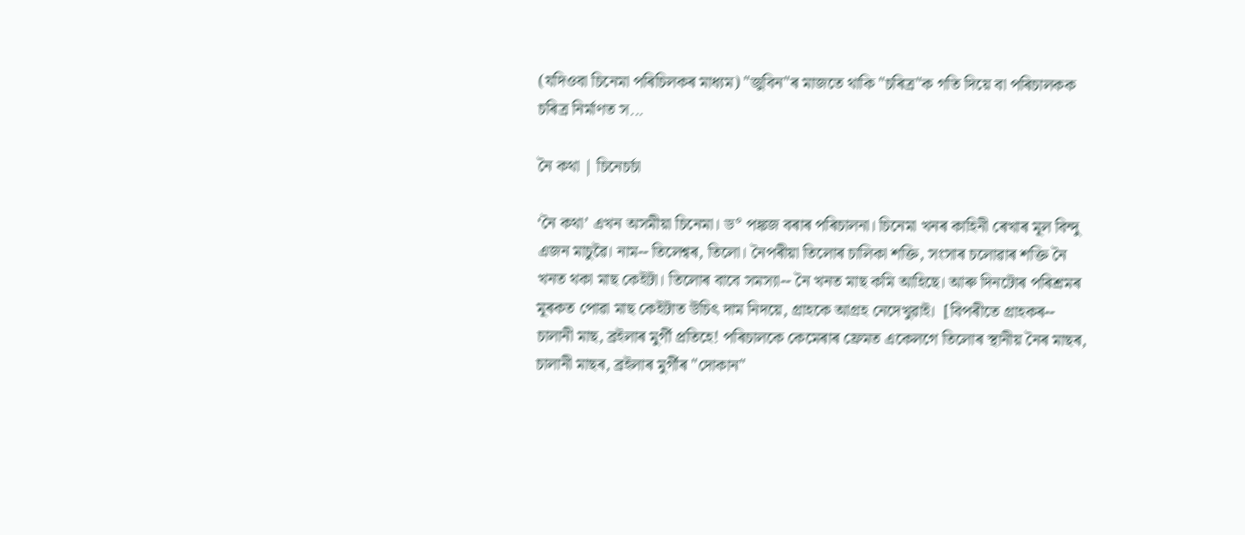(যদিওবা চিনেমা পৰিচিলকৰ মাধ্যম) "জুবিন"ৰ মাজতে থাকি "চৰিত্ৰ"ক গতি দিয়ে বা পৰিচালকক চৰিত্ৰ নিৰ্মাণত স...

নৈ কথা | চিনেচৰ্চা

‘নৈ কথা’ এখন অসমীয়া চিনেমা। ড° পঙ্কজ বৰাৰ পৰিচালনা। চিনেমা খনৰ কাহিনী ৰেখাৰ মূল বিন্দু এজন মাচুৱৈ। নাম-- তিলেশ্বৰ, তিলো। নৈপৰীয়া তিলোৰ চালিকা শক্তি, সংসাৰ চলোৱাৰ শক্তি নৈ খনত থকা মাছ কেইটা। তিলোৰ বাবে সমস্যা-- নৈ খনত মাছ কমি আহিছে। আৰু দিনটোৰ পৰিশ্ৰমৰ মূৰকত পোৱা মাছ কেইটাত উচিৎ দাম নিদয়ে, গ্ৰাহকে আগ্ৰহ নেদেখুৱাই।  [বিপৰীতে গ্ৰাহকৰ-- চালানী মাছ, ব্ৰইলাৰ মুৰ্গী প্ৰতিহে! পৰিচালকে কেমেৰাৰ ফ্ৰেমত একেলগে তিলোৰ স্থানীয় নৈৰ মাছৰ, চালানী মাছৰ, ব্ৰইলাৰ মুৰ্গীৰ "দোকান"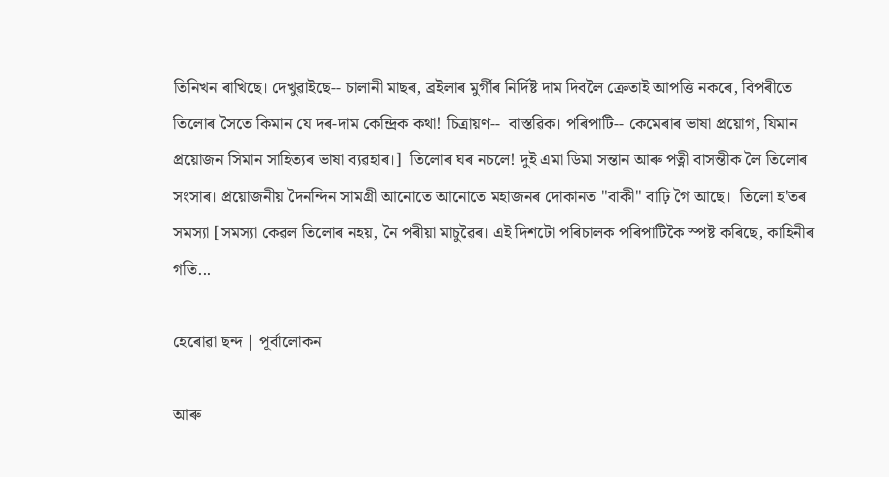তিনিখন ৰাখিছে। দেখুৱাইছে-- চালানী মাছৰ, ব্ৰইলাৰ মুৰ্গীৰ নিৰ্দিষ্ট দাম দিবলৈ ক্ৰেতাই আপত্তি নকৰে, বিপৰীতে তিলোৰ সৈতে কিমান যে দৰ-দাম কেন্দ্ৰিক কথা! চিত্ৰায়ণ--  বাস্তৱিক। পৰিপাটি-- কেমেৰাৰ ভাষা প্ৰয়োগ, যিমান প্ৰয়োজন সিমান সাহিত্যৰ ভাষা ব্যৱহাৰ।]  তিলোৰ ঘৰ নচলে! দুই এমা ডিমা সন্তান আৰু পত্নী বাসন্তীক লৈ তিলোৰ সংসাৰ। প্ৰয়োজনীয় দৈনন্দিন সামগ্ৰী আনোতে আনোতে মহাজনৰ দোকানত "বাকী" বাঢ়ি গৈ আছে।  তিলো হ'তৰ  সমস্যা [সমস্যা কেৱল তিলোৰ নহয়, নৈ পৰীয়া মাচুৱৈৰ। এই দিশটো পৰিচালক পৰিপাটিকৈ স্পষ্ট কৰিছে, কাহিনীৰ গতি...

হেৰোৱা ছন্দ | পূৰ্বালোকন

আৰু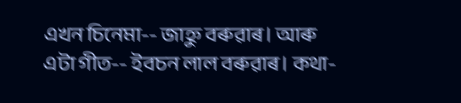এখন চিনেমা-- জাহ্নু বৰুৱাৰ। আৰু এটা গীত-- ইবচন লাল বৰুৱাৰ। কথা-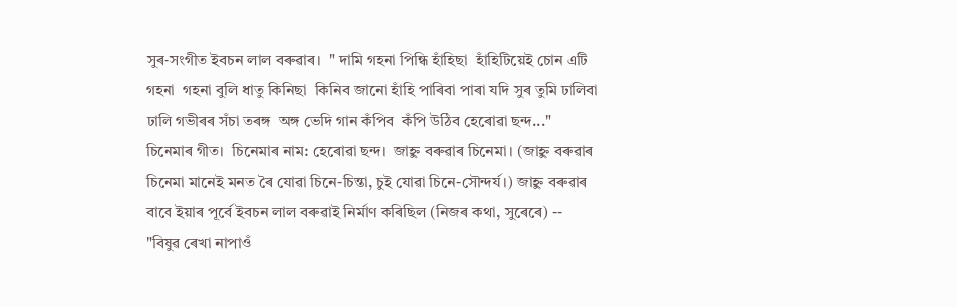সুৰ-সংগীত ইবচন লাল বৰুৱাৰ।  " দামি গহনা পিন্ধি হাঁহিছা  হাঁহিটিয়েই চোন এটি গহনা  গহনা বুলি ধাতু কিনিছা  কিনিব জানো হাঁহি পাৰিবা পাৰা যদি সুৰ তুমি ঢালিবা  ঢালি গভীৰৰ সঁচা তৰঙ্গ  অঙ্গ ভেদি গান কঁপিব  কঁপি উঠিব হেৰোৱা ছন্দ..." চিনেমাৰ গীত।  চিনেমাৰ নাম: হেৰোৱা ছন্দ।  জাহ্নু বৰুৱাৰ চিনেমা। (জাহ্নু বৰুৱাৰ চিনেমা মানেই মনত ৰৈ যোৱা চিনে-চিন্তা, চুই যোৱা চিনে-সৌন্দৰ্য।) জাহ্নু বৰুৱাৰ বাবে ইয়াৰ পূৰ্বে ইবচন লাল বৰুৱাই নিৰ্মাণ কৰিছিল (নিজৰ কথা, সুৰেৰে) -- "বিষুৱ ৰেখা নাপাওঁ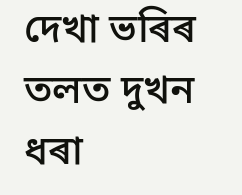দেখা ভৰিৰ তলত দুখন ধৰা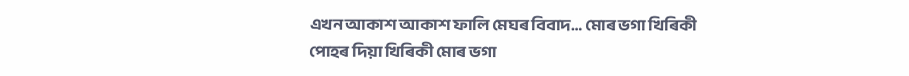এখন আকাশ আকাশ ফালি মেঘৰ বিবাদ… মোৰ ভগা খিৰিকী পোহৰ দিয়া খিৰিকী মোৰ ভগা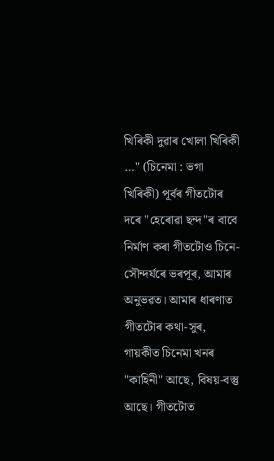খিৰিকী দুৱাৰ খোলা খিৰিকী …" (চিনেমা : ভগা খিৰিকী) পূৰ্বৰ গীতটোৰ দৰে "হেৰোৱা ছন্দ"ৰ বাবে নিৰ্মাণ কৰা গীতটোও চিনে-সৌন্দৰ্যৰে ভৰপূৰ, আমাৰ অনুভৱত। আমাৰ ধাৰণাত গীতটোৰ কথা-সুৰ, গায়কীত চিনেমা খনৰ "কাহিনী" আছে, বিষয়-বস্তু আছে। গীতটোত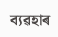ব্যৱহাৰ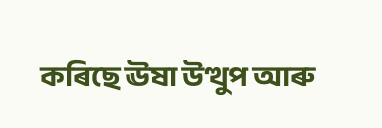কৰিছে ঊষা উত্থুপ আৰু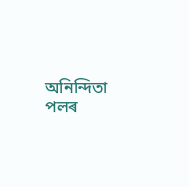অনিন্দিতা পলৰ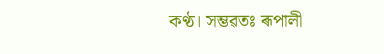কণ্ঠ। সম্ভৱতঃ ৰূপালী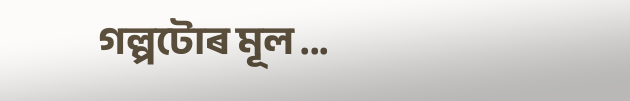গল্পটোৰ মূল ...